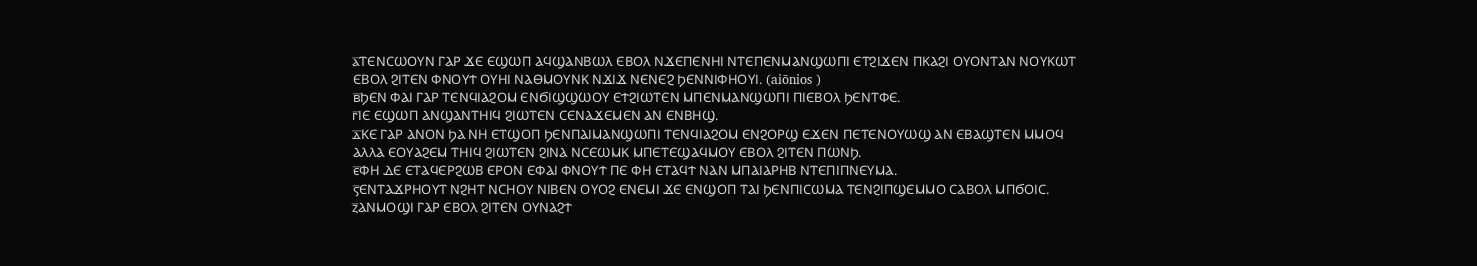ⲁ̅ⲦⲈⲚⲤⲰⲞⲨⲚ ⲄⲀⲢ ϪⲈ ⲈϢⲰⲠ ⲀϤϢⲀⲚⲂⲰⲖ ⲈⲂⲞⲖ ⲚϪⲈⲠⲈⲚⲎⲒ ⲚⲦⲈⲠⲈⲚⲘⲀⲚϢⲰⲠⲒ ⲈⲦϨⲒϪⲈⲚ ⲠⲔⲀϨⲒ ⲞⲨⲞⲚⲦⲀⲚ ⲚⲞⲨⲔⲰⲦ ⲈⲂⲞⲖ ϨⲒⲦⲈⲚ ⲪⲚⲞⲨϮ ⲞⲨⲎⲒ ⲚⲀⲐⲘⲞⲨⲚⲔ ⲚϪⲒϪ ⲚⲈⲚⲈϨ ϦⲈⲚⲚⲒⲪⲎⲞⲨⲒ. (aiōnios )
ⲃ̅ϦⲈⲚ ⲪⲀⲒ ⲄⲀⲢ ⲦⲈⲚϤⲒⲀϨⲞⲘ ⲈⲚϬⲒϢϢⲰⲞⲨ ⲈϮϨⲒⲰⲦⲈⲚ ⲘⲠⲈⲚⲘⲀⲚϢⲰⲠⲒ ⲠⲒⲈⲂⲞⲖ ϦⲈⲚⲦⲪⲈ.
ⲅ̅ⲒⲈ ⲈϢⲰⲠ ⲀⲚϢⲀⲚⲦⲎⲒϤ ϨⲒⲰⲦⲈⲚ ⲤⲈⲚⲀϪⲈⲘⲈⲚ ⲀⲚ ⲈⲚⲂⲎϢ.
ⲇ̅ⲔⲈ ⲄⲀⲢ ⲀⲚⲞⲚ ϦⲀ ⲚⲎ ⲈⲦϢⲞⲠ ϦⲈⲚⲠⲀⲒⲘⲀⲚϢⲰⲠⲒ ⲦⲈⲚϤⲒⲀϨⲞⲘ ⲈⲚϨⲞⲢϢ ⲈϪⲈⲚ ⲠⲈⲦⲈⲚⲞⲨⲰϢ ⲀⲚ ⲈⲂⲀϢⲦⲈⲚ ⲘⲘⲞϤ ⲀⲖⲖⲀ ⲈⲞⲨⲀϨⲈⲘ ⲦⲎⲒϤ ϨⲒⲰⲦⲈⲚ ϨⲒⲚⲀ ⲚⲤⲈⲰⲘⲔ ⲘⲠⲈⲦⲈϢⲀϤⲘⲞⲨ ⲈⲂⲞⲖ ϨⲒⲦⲈⲚ ⲠⲰⲚϦ.
ⲉ̅ⲪⲎ ⲆⲈ ⲈⲦⲀϤⲈⲢϨⲰⲂ ⲈⲢⲞⲚ ⲈⲪⲀⲒ ⲪⲚⲞⲨϮ ⲠⲈ ⲪⲎ ⲈⲦⲀϤϮ ⲚⲀⲚ ⲘⲠⲀⲒⲀⲢⲎⲂ ⲚⲦⲈⲠⲒⲠⲚⲈⲨⲘⲀ.
ⲋ̅ⲈⲚⲦⲀϪⲢⲎⲞⲨⲦ ⲚϨⲎⲦ ⲚⲤⲎⲞⲨ ⲚⲒⲂⲈⲚ ⲞⲨⲞϨ ⲈⲚⲈⲘⲒ ϪⲈ ⲈⲚϢⲞⲠ ⲦⲀⲒ ϦⲈⲚⲠⲒⲤⲰⲘⲀ ⲦⲈⲚϨⲒⲠϢⲈⲘⲘⲞ ⲤⲀⲂⲞⲖ ⲘⲠϬⲞⲒⲤ.
ⲍ̅ⲀⲚⲘⲞϢⲒ ⲄⲀⲢ ⲈⲂⲞⲖ ϨⲒⲦⲈⲚ ⲞⲨⲚⲀϨϮ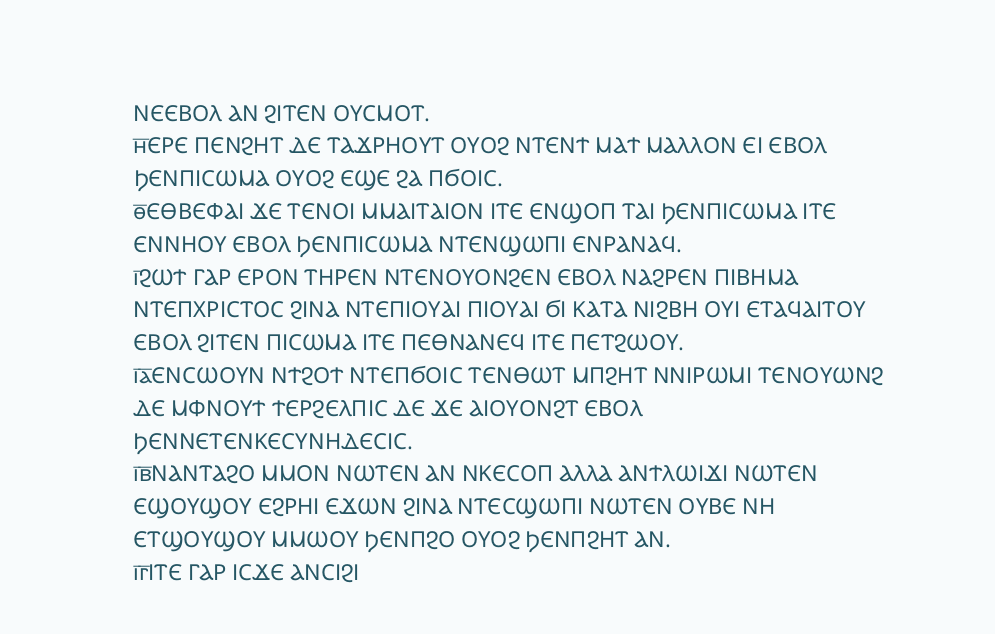ⲚⲈⲈⲂⲞⲖ ⲀⲚ ϨⲒⲦⲈⲚ ⲞⲨⲤⲘⲞⲦ.
ⲏ̅ⲈⲢⲈ ⲠⲈⲚϨⲎⲦ ⲆⲈ ⲦⲀϪⲢⲎⲞⲨⲦ ⲞⲨⲞϨ ⲚⲦⲈⲚϮ ⲘⲀϮ ⲘⲀⲖⲖⲞⲚ ⲈⲒ ⲈⲂⲞⲖ ϦⲈⲚⲠⲒⲤⲰⲘⲀ ⲞⲨⲞϨ ⲈϢⲈ ϨⲀ ⲠϬⲞⲒⲤ.
ⲑ̅ⲈⲐⲂⲈⲪⲀⲒ ϪⲈ ⲦⲈⲚⲞⲒ ⲘⲘⲀⲒⲦⲀⲒⲞⲚ ⲒⲦⲈ ⲈⲚϢⲞⲠ ⲦⲀⲒ ϦⲈⲚⲠⲒⲤⲰⲘⲀ ⲒⲦⲈ ⲈⲚⲚⲎⲞⲨ ⲈⲂⲞⲖ ϦⲈⲚⲠⲒⲤⲰⲘⲀ ⲚⲦⲈⲚϢⲰⲠⲒ ⲈⲚⲢⲀⲚⲀϤ.
ⲓ̅ϨⲰϮ ⲄⲀⲢ ⲈⲢⲞⲚ ⲦⲎⲢⲈⲚ ⲚⲦⲈⲚⲞⲨⲞⲚϨⲈⲚ ⲈⲂⲞⲖ ⲚⲀϨⲢⲈⲚ ⲠⲒⲂⲎⲘⲀ ⲚⲦⲈⲠⲬⲢⲒⲤⲦⲞⲤ ϨⲒⲚⲀ ⲚⲦⲈⲠⲒⲞⲨⲀⲒ ⲠⲒⲞⲨⲀⲒ ϬⲒ ⲔⲀⲦⲀ ⲚⲒϨⲂⲎ ⲞⲨⲒ ⲈⲦⲀϤⲀⲒⲦⲞⲨ ⲈⲂⲞⲖ ϨⲒⲦⲈⲚ ⲠⲒⲤⲰⲘⲀ ⲒⲦⲈ ⲠⲈⲐⲚⲀⲚⲈϤ ⲒⲦⲈ ⲠⲈⲦϨⲰⲞⲨ.
ⲓ̅ⲁ̅ⲈⲚⲤⲰⲞⲨⲚ ⲚϮϨⲞϮ ⲚⲦⲈⲠϬⲞⲒⲤ ⲦⲈⲚⲐⲰⲦ ⲘⲠϨⲎⲦ ⲚⲚⲒⲢⲰⲘⲒ ⲦⲈⲚⲞⲨⲰⲚϨ ⲆⲈ ⲘⲪⲚⲞⲨϮ ϮⲈⲢϨⲈⲖⲠⲒⲤ ⲆⲈ ϪⲈ ⲀⲒⲞⲨⲞⲚϨⲦ ⲈⲂⲞⲖ ϦⲈⲚⲚⲈⲦⲈⲚⲔⲈⲤⲨⲚⲎⲆⲈⲤⲒⲤ.
ⲓ̅ⲃ̅ⲚⲀⲚⲦⲀϨⲞ ⲘⲘⲞⲚ ⲚⲰⲦⲈⲚ ⲀⲚ ⲚⲔⲈⲤⲞⲠ ⲀⲖⲖⲀ ⲀⲚϮⲖⲰⲒϪⲒ ⲚⲰⲦⲈⲚ ⲈϢⲞⲨϢⲞⲨ ⲈϨⲢⲎⲒ ⲈϪⲰⲚ ϨⲒⲚⲀ ⲚⲦⲈⲤϢⲰⲠⲒ ⲚⲰⲦⲈⲚ ⲞⲨⲂⲈ ⲚⲎ ⲈⲦϢⲞⲨϢⲞⲨ ⲘⲘⲰⲞⲨ ϦⲈⲚⲠϨⲞ ⲞⲨⲞϨ ϦⲈⲚⲠϨⲎⲦ ⲀⲚ.
ⲓ̅ⲅ̅ⲒⲦⲈ ⲄⲀⲢ ⲒⲤϪⲈ ⲀⲚⲤⲒϨⲒ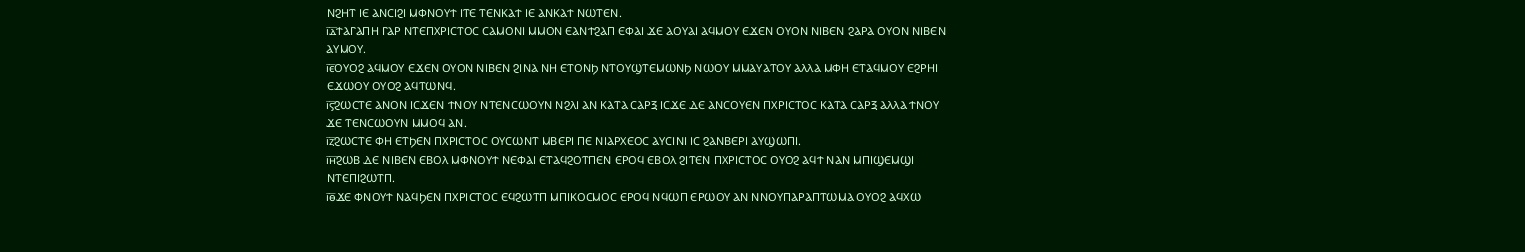ⲚϨⲎⲦ ⲒⲈ ⲀⲚⲤⲒϨⲒ ⲘⲪⲚⲞⲨϮ ⲒⲦⲈ ⲦⲈⲚⲔⲀϮ ⲒⲈ ⲀⲚⲔⲀϮ ⲚⲰⲦⲈⲚ.
ⲓ̅ⲇ̅ϮⲀⲄⲀⲠⲎ ⲄⲀⲢ ⲚⲦⲈⲠⲬⲢⲒⲤⲦⲞⲤ ⲤⲀⲘⲞⲚⲒ ⲘⲘⲞⲚ ⲈⲀⲚϮϨⲀⲠ ⲈⲪⲀⲒ ϪⲈ ⲀⲞⲨⲀⲒ ⲀϤⲘⲞⲨ ⲈϪⲈⲚ ⲞⲨⲞⲚ ⲚⲒⲂⲈⲚ ϨⲀⲢⲀ ⲞⲨⲞⲚ ⲚⲒⲂⲈⲚ ⲀⲨⲘⲞⲨ.
ⲓ̅ⲉ̅ⲞⲨⲞϨ ⲀϤⲘⲞⲨ ⲈϪⲈⲚ ⲞⲨⲞⲚ ⲚⲒⲂⲈⲚ ϨⲒⲚⲀ ⲚⲎ ⲈⲦⲞⲚϦ ⲚⲦⲞⲨϢⲦⲈⲘⲰⲚϦ ⲚⲰⲞⲨ ⲘⲘⲀⲨⲀⲦⲞⲨ ⲀⲖⲖⲀ ⲘⲪⲎ ⲈⲦⲀϤⲘⲞⲨ ⲈϨⲢⲎⲒ ⲈϪⲰⲞⲨ ⲞⲨⲞϨ ⲀϤⲦⲰⲚϤ.
ⲓ̅ⲋ̅ϨⲰⲤⲦⲈ ⲀⲚⲞⲚ ⲒⲤϪⲈⲚ ϮⲚⲞⲨ ⲚⲦⲈⲚⲤⲰⲞⲨⲚ ⲚϨⲖⲒ ⲀⲚ ⲔⲀⲦⲀ ⲤⲀⲢⲜ ⲒⲤϪⲈ ⲆⲈ ⲀⲚⲤⲞⲨⲈⲚ ⲠⲬⲢⲒⲤⲦⲞⲤ ⲔⲀⲦⲀ ⲤⲀⲢⲜ ⲀⲖⲖⲀ ϮⲚⲞⲨ ϪⲈ ⲦⲈⲚⲤⲰⲞⲨⲚ ⲘⲘⲞϤ ⲀⲚ.
ⲓ̅ⲍ̅ϨⲰⲤⲦⲈ ⲪⲎ ⲈⲦϦⲈⲚ ⲠⲬⲢⲒⲤⲦⲞⲤ ⲞⲨⲤⲰⲚⲦ ⲘⲂⲈⲢⲒ ⲠⲈ ⲚⲒⲀⲢⲬⲈⲞⲤ ⲀⲨⲤⲒⲚⲒ ⲒⲤ ϨⲀⲚⲂⲈⲢⲒ ⲀⲨϢⲰⲠⲒ.
ⲓ̅ⲏ̅ϨⲰⲂ ⲆⲈ ⲚⲒⲂⲈⲚ ⲈⲂⲞⲖ ⲘⲪⲚⲞⲨϮ ⲚⲈⲪⲀⲒ ⲈⲦⲀϤϨⲞⲦⲠⲈⲚ ⲈⲢⲞϤ ⲈⲂⲞⲖ ϨⲒⲦⲈⲚ ⲠⲬⲢⲒⲤⲦⲞⲤ ⲞⲨⲞϨ ⲀϤϮ ⲚⲀⲚ ⲘⲠⲒϢⲈⲘϢⲒ ⲚⲦⲈⲠⲒϨⲰⲦⲠ.
ⲓ̅ⲑ̅ϪⲈ ⲪⲚⲞⲨϮ ⲚⲀϤϦⲈⲚ ⲠⲬⲢⲒⲤⲦⲞⲤ ⲈϤϨⲰⲦⲠ ⲘⲠⲒⲔⲞⲤⲘⲞⲤ ⲈⲢⲞϤ ⲚϤⲰⲠ ⲈⲢⲰⲞⲨ ⲀⲚ ⲚⲚⲞⲨⲠⲀⲢⲀⲠⲦⲰⲘⲀ ⲞⲨⲞϨ ⲀϤⲬⲰ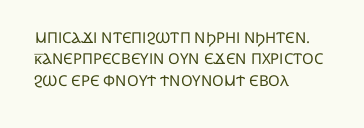ⲘⲠⲒⲤⲀϪⲒ ⲚⲦⲈⲠⲒϨⲰⲦⲠ ⲚϦⲢⲎⲒ ⲚϦⲎⲦⲈⲚ.
ⲕ̅ⲀⲚⲈⲢⲠⲢⲈⲤⲂⲈⲨⲒⲚ ⲞⲨⲚ ⲈϪⲈⲚ ⲠⲬⲢⲒⲤⲦⲞⲤ ϨⲰⲤ ⲈⲢⲈ ⲪⲚⲞⲨϮ ϮⲚⲞⲨⲚⲞⲘϮ ⲈⲂⲞⲖ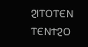ϨⲒⲦⲞⲦⲈⲚ ⲦⲈⲚϮϨⲞ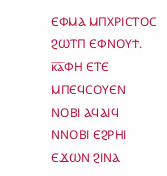ⲈⲪⲘⲀ ⲘⲠⲬⲢⲒⲤⲦⲞⲤ ϨⲰⲦⲠ ⲈⲪⲚⲞⲨϮ.
ⲕ̅ⲁ̅ⲪⲎ ⲈⲦⲈ ⲘⲠⲈϤⲤⲞⲨⲈⲚ ⲚⲞⲂⲒ ⲀϤⲀⲒϤ ⲚⲚⲞⲂⲒ ⲈϨⲢⲎⲒ ⲈϪⲰⲚ ϨⲒⲚⲀ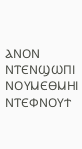ⲀⲚⲞⲚ ⲚⲦⲈⲚϢⲰⲠⲒ ⲚⲞⲨⲘⲈⲐⲘⲎⲒ ⲚⲦⲈⲪⲚⲞⲨϮ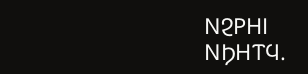ⲚϨⲢⲎⲒ ⲚϦⲎⲦϤ.